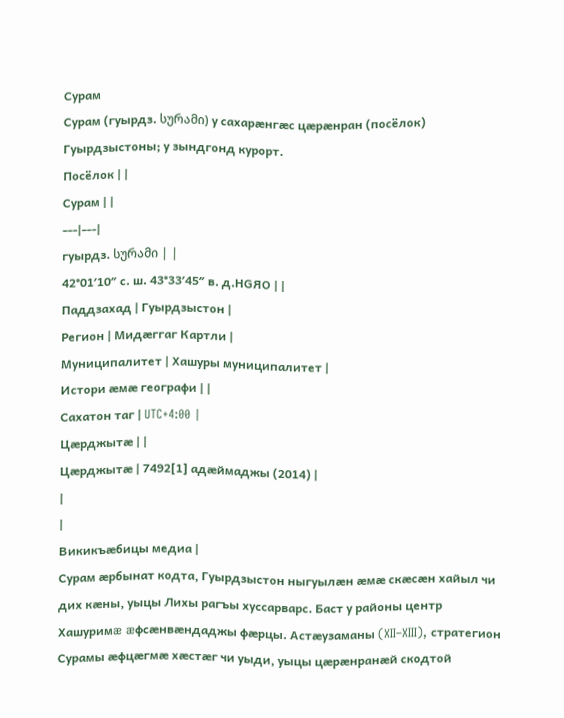Сурам
Сурам (гуырдз. სურამი) у сахарæнгæс цæрæнран (посёлок) Гуырдзыстоны; у зындгонд курорт.
Посёлок | |
Сурам | |
---|---|
гуырдз. სურამი | |
42°01′10″ с. ш. 43°33′45″ в. д.HGЯO | |
Паддзахад | Гуырдзыстон |
Регион | Мидæггаг Картли |
Муниципалитет | Хашуры муниципалитет |
Истори æмæ географи | |
Сахатон таг | UTC+4:00 |
Цæрджытæ | |
Цæрджытæ | 7492[1] адæймаджы (2014) |
|
|
Викикъæбицы медиа |
Сурам æрбынат кодта, Гуырдзыстон ныгуылæн æмæ скæсæн хайыл чи дих кæны, уыцы Лихы рагъы хуссарварс. Баст у районы центр Хашуримæ æфсæнвæндаджы фæрцы. Астæузаманы (XII–XIII), стратегион Сурамы æфцæгмæ хæстæг чи уыди, уыцы цæрæнранæй скодтой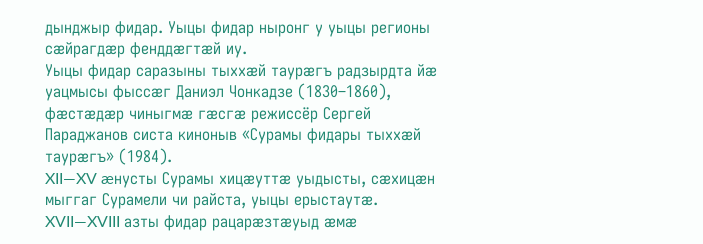дынджыр фидар. Уыцы фидар ныронг у уыцы регионы сæйрагдæр фенддæгтæй иу.
Уыцы фидар саразыны тыххæй таурæгъ радзырдта йæ уацмысы фыссæг Даниэл Чонкадзе (1830–1860), фæстæдæр чиныгмæ гæсгæ режиссёр Сергей Параджанов систа киноныв «Сурамы фидары тыххæй таурæгъ» (1984).
XII—XV æнусты Сурамы хицæуттæ уыдысты, сæхицæн мыггаг Сурамели чи райста, уыцы ерыстаутæ. XVII—XVIII азты фидар рацарæзтæуыд æмæ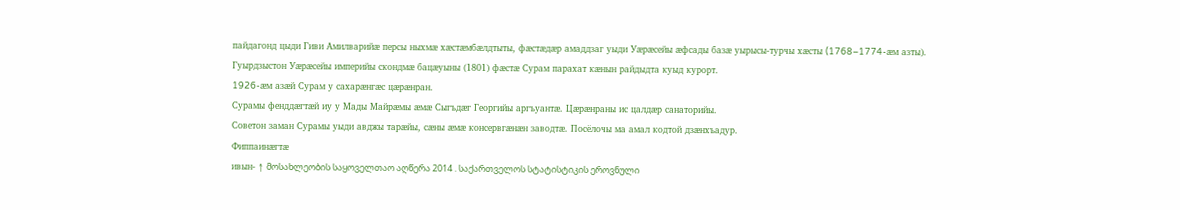пайдагонд цыди Гиви Амилварийæ персы ныхмæ хæстæмбæлдтыты, фæстæдæр амаддзаг уыди Уæрæсейы æфсады базæ уырысы-турчы хæсты (1768–1774-æм азты).
Гуырдзыстон Уæрæсейы империйы скондмæ бацæуыны (1801) фæстæ Сурам парахат кæнын райдыдта куыд курорт.
1926-æм азæй Сурам у сахарæнгæс цæрæнран.
Сурамы фенддæгтæй иу у Мады Майрæмы æмæ Сыгъдæг Георгийы аргъуантæ. Цæрæнраны ис цалдæр санаторийы.
Советон заман Сурамы уыди авджы тарæйы, сæны æмæ консервгæнæн заводтæ. Посёлочы ма амал кодтой дзæнхъадур.
Фиппаинæгтæ
ивын- ↑ მოსახლეობის საყოველთაო აღწერა 2014 . საქართველოს სტატისტიკის ეროვნული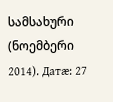სამსახური (ნოემბერი 2014). Датæ: 27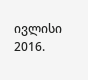ივლისი 2016.